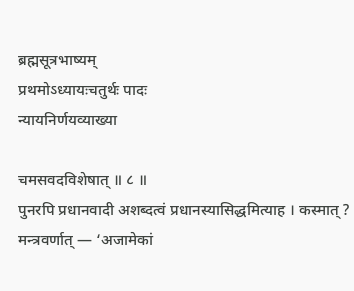ब्रह्मसूत्रभाष्यम्
प्रथमोऽध्यायःचतुर्थः पादः
न्यायनिर्णयव्याख्या

चमसवदविशेषात् ॥ ८ ॥
पुनरपि प्रधानवादी अशब्दत्वं प्रधानस्यासिद्धमित्याह । कस्मात् ? मन्त्रवर्णात् — ‘अजामेकां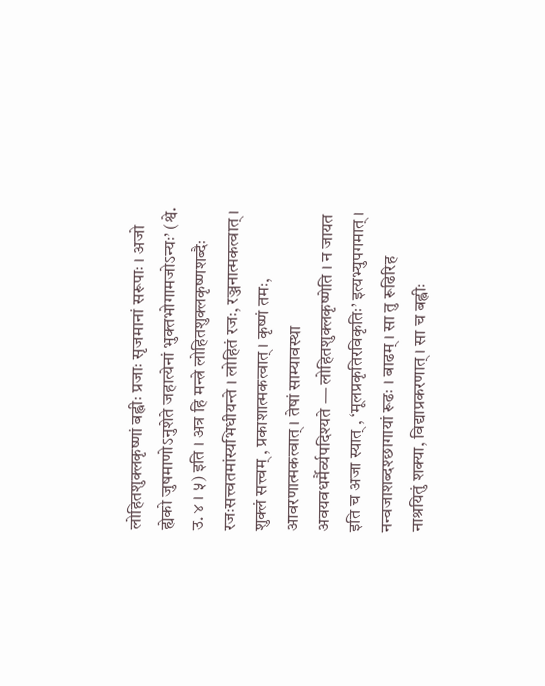लोहितशुक्लकृष्णां बह्वीः प्रजाः सृजमानां सरूपाः । अजो ह्येको जुषमाणोऽनुशेते जहात्येनां भुक्तभोगामजोऽन्यः’ (श्वे. उ. ४ । ५) इति । अत्र हि मन्त्रे लोहितशुक्लकृष्णशब्दैः रजःसत्त्वतमांस्यभिधीयन्ते । लोहितं रजः, रञ्जनात्मकत्वात् । शुक्लं सत्त्वम् , प्रकाशात्मकत्वात् । कृष्णं तमः, आवरणात्मकत्वात् । तेषां साम्यावस्था अवयवधर्मैर्व्यपदिश्यते — लोहितशुक्लकृष्णेति । न जायत इति च अजा स्यात् , ‘मूलप्रकृतिरविकृतिः’ इत्यभ्युपगमात् । नन्वजाशब्दश्छागायां रूढः । बाढम् । सा तु रूढिरिह नाश्रयितुं शक्या, विद्याप्रकरणात् । सा च बह्वीः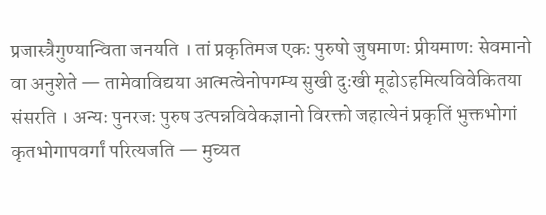प्रजास्त्रैगुण्यान्विता जनयति । तां प्रकृतिमज एकः पुरुषो जुषमाणः प्रीयमाणः सेवमानो वा अनुशेते — तामेवाविद्यया आत्मत्वेनोपगम्य सुखी दुःखी मूढोऽहमित्यविवेकितया संसरति । अन्यः पुनरजः पुरुष उत्पन्नविवेकज्ञानो विरक्तो जहात्येनं प्रकृतिं भुक्तभोगां कृतभोगापवर्गां परित्यजति — मुच्यत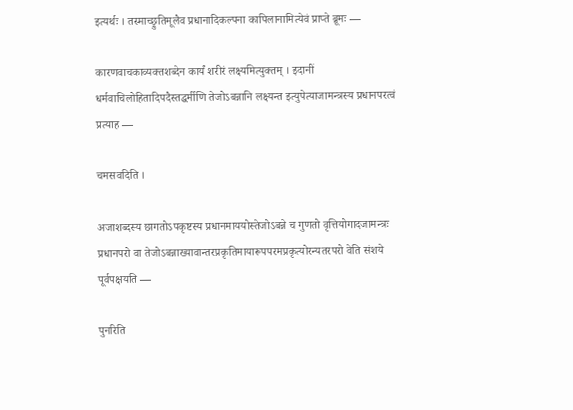इत्यर्थः । तस्माच्छ्रुतिमूलैव प्रधानादिकल्पना कापिलानामित्येवं प्राप्ते ब्रूमः —

कारणवाचकाव्यक्तशब्देन कार्यं शरीरं लक्ष्यमित्युक्तम् । इदानीं धर्मवाचिलोहितादिपदैस्तद्धर्मीणि तेजोऽबन्नानि लक्ष्यन्त इत्युपेत्याजामन्त्रस्य प्रधानपरत्वं प्रत्याह —

चमसवदिति ।

अजाशब्दस्य छागतोऽपकृष्टस्य प्रधानमाययोस्तेजोऽबन्ने च गुणतो वृत्तियोगादजामन्त्रः प्रधानपरो वा तेजोऽबन्नाख्यावान्तरप्रकृतिमायारूपपरमप्रकृत्योरन्यतरपरो वेति संशये पूर्वपक्षयति —

पुनरिति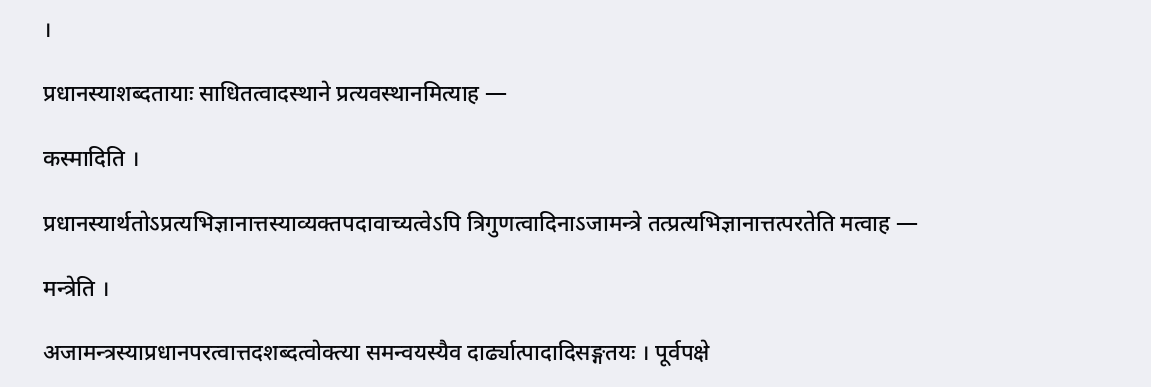।

प्रधानस्याशब्दतायाः साधितत्वादस्थाने प्रत्यवस्थानमित्याह —

कस्मादिति ।

प्रधानस्यार्थतोऽप्रत्यभिज्ञानात्तस्याव्यक्तपदावाच्यत्वेऽपि त्रिगुणत्वादिनाऽजामन्त्रे तत्प्रत्यभिज्ञानात्तत्परतेति मत्वाह —

मन्त्रेति ।

अजामन्त्रस्याप्रधानपरत्वात्तदशब्दत्वोक्त्या समन्वयस्यैव दार्ढ्यात्पादादिसङ्गतयः । पूर्वपक्षे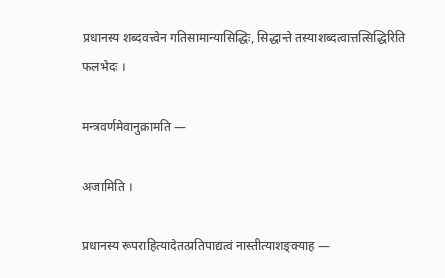प्रधानस्य शब्दवत्त्वेन गतिसामान्यासिद्धिः, सिद्धान्ते तस्याशब्दत्वात्तत्सिद्धिरिति फलभेदः ।

मन्त्रवर्णमेवानुक्रामति —

अजामिति ।

प्रधानस्य रूपराहित्यादेतत्प्रतिपाद्यत्वं नास्तीत्याशङ्क्याह —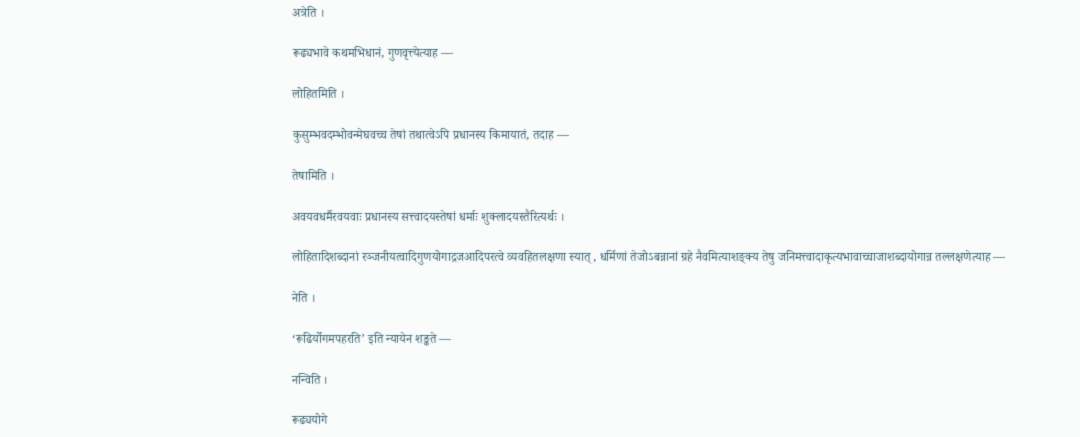अत्रेति ।

रूढ्यभावे कथमभिधानं, गुणवृत्त्येत्याह —

लोहितमिति ।

कुसुम्भवदम्भोवन्मेघवच्च तेषां तथात्वेऽपि प्रधानस्य किमायातं, तदाह —

तेषामिति ।

अवयवधर्मैरवयवाः प्रधानस्य सत्त्वादयस्तेषां धर्माः शुक्लादयस्तैरित्यर्थः ।

लोहितादिशब्दानां रञ्जनीयत्वादिगुणयोगाद्रजआदिपरत्वे व्यवहितलक्षणा स्यात् , धर्मिणां तेजोऽबन्नानां ग्रहे नैवमित्याशङ्क्य तेषु जनिमत्त्वादाकृत्यभावाच्चाजाशब्दायोगान्न तल्लक्षणेत्याह —

नेति ।

‘रूढिर्योगमपहरति’ इति न्यायेन शङ्कते —

नन्विति ।

रूढ्ययोगे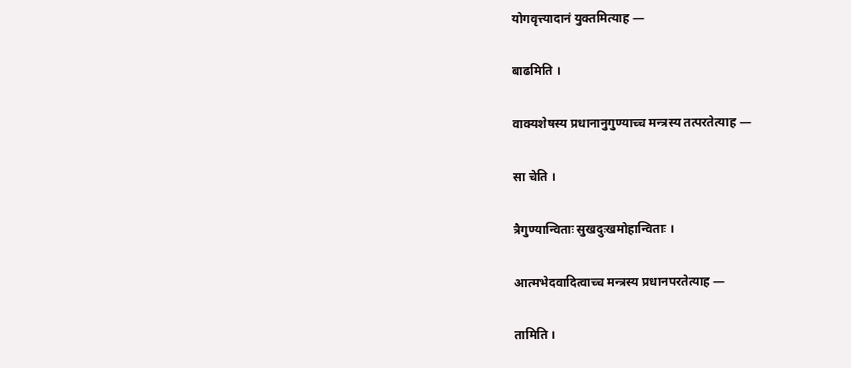योगवृत्त्यादानं युक्तमित्याह —

बाढमिति ।

वाक्यशेषस्य प्रधानानुगुण्याच्च मन्त्रस्य तत्परतेत्याह —

सा चेति ।

त्रैगुण्यान्विताः सुखदुःखमोहान्विताः ।

आत्मभेदवादित्वाच्च मन्त्रस्य प्रधानपरतेत्याह —

तामिति ।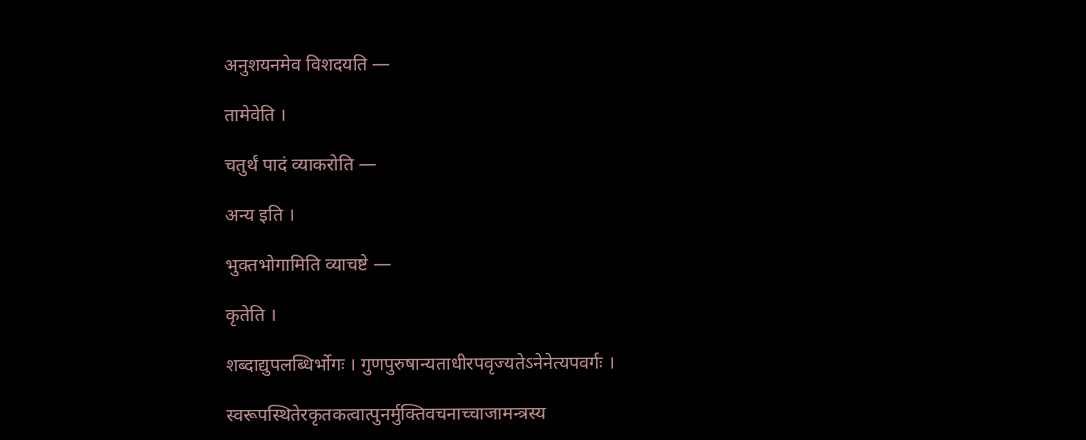अनुशयनमेव विशदयति —

तामेवेति ।

चतुर्थं पादं व्याकरोति —

अन्य इति ।

भुक्तभोगामिति व्याचष्टे —

कृतेति ।

शब्दाद्युपलब्धिर्भोगः । गुणपुरुषान्यताधीरपवृज्यतेऽनेनेत्यपवर्गः ।

स्वरूपस्थितेरकृतकत्वात्पुनर्मुक्तिवचनाच्चाजामन्त्रस्य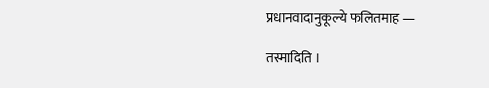प्रधानवादानुकूल्ये फलितमाह —

तस्मादिति ।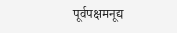पूर्वपक्षमनूद्य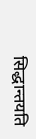सिद्धान्तयति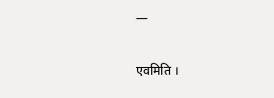—

एवमिति ।